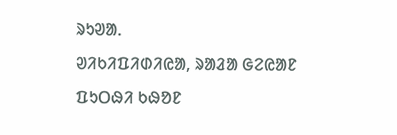ᱨᱩᱣᱟᱹ
ᱣᱤᱠᱤᱯᱤᱰᱤᱭᱟ, ᱨᱟᱲᱟ ᱜᱮᱭᱟᱱ ᱯᱩᱛᱷᱤ ᱠᱷᱚᱱ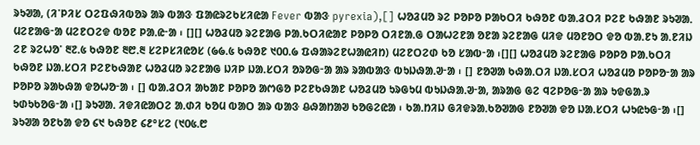ᱨᱩᱣᱟ, (ᱤᱸᱞᱤᱥ ᱛᱮᱯᱷᱤᱵᱚᱨ ᱟᱨ ᱵᱟᱝ ᱯᱟᱭᱨᱮᱠᱥᱤᱭᱟ Fever ᱵᱟᱝ pyrexia),[] ᱦᱚᱲᱢᱚ ᱨᱮ ᱞᱚᱞᱚ ᱞᱟᱠᱛᱤ ᱠᱷᱚᱱ ᱵᱟᱹᱲᱛᱤ ᱞᱮᱱ ᱠᱷᱟᱱ ᱨᱩᱣᱟᱹ ᱢᱮᱱᱟᱜᱼᱟ ᱢᱮᱱᱛᱮᱫ ᱵᱚᱱ ᱞᱟᱹᱭᱼᱟ ᱾ [][] ᱦᱚᱲᱢᱚ ᱨᱮᱱᱟᱜ ᱞᱟᱹᱠᱛᱤᱭᱟᱱ ᱞᱚᱞᱚ ᱛᱤᱱᱟᱹᱜ ᱛᱟᱦᱮᱱᱟ ᱚᱱᱟ ᱨᱮᱱᱟᱜ ᱢᱤᱫ ᱢᱚᱱᱚᱛ ᱫᱚ ᱵᱟᱹᱱᱩ ᱟᱹᱱᱤᱡ ᱮᱱ ᱨᱮᱦᱚᱸ ᱓᱗ᱹ᱕ ᱠᱷᱚᱱ ᱓᱘ᱹ᱓ ᱥᱮᱞᱥᱤᱭᱚᱥ (᱙᱙ᱹ᱕ ᱠᱷᱚᱱ ᱑᱐᱐ᱹ᱙ ᱯᱷᱟᱨᱮᱱᱦᱟᱭᱤᱴ) ᱢᱮᱱᱛᱮᱰ ᱠᱚ ᱥᱟᱵᱼᱟ ᱾[][] ᱦᱚᱲᱢᱚ ᱨᱮᱱᱟᱜ ᱞᱚᱞᱚ ᱞᱟᱹᱠᱛᱤ ᱠᱷᱚᱱ ᱡᱟᱹᱥᱛᱤ ᱞᱮᱱᱠᱷᱟᱱ ᱦᱚᱲᱢᱚ ᱨᱮᱱᱟᱜ ᱡᱤᱞ ᱡᱟᱹᱥᱛᱤ ᱚᱨᱚᱜᱼᱟ ᱟᱨ ᱨᱟᱵᱟᱝ ᱵᱩᱡᱷᱟᱹᱣᱼᱟ ᱾ [] ᱱᱚᱣᱟ ᱠᱷᱟᱹᱛᱤ ᱡᱟᱹᱥᱛᱤ ᱦᱚᱲᱢᱚ ᱞᱚᱞᱚᱼᱟ ᱟᱨ ᱞᱚᱞᱚ ᱨᱟᱠᱷᱟ ᱫᱚᱦᱚᱼᱟ ᱾ [] ᱵᱟᱹᱲᱛᱤ ᱟᱠᱟᱱ ᱞᱚᱞᱚ ᱟᱬᱜᱚ ᱞᱮᱱᱠᱷᱟᱱ ᱦᱚᱲᱢᱚ ᱩᱨᱜᱩᱢ ᱵᱩᱡᱷᱟᱹᱣᱼᱟ, ᱟᱨᱟᱜ ᱜᱮ ᱧᱮᱞᱚᱜᱼᱟ ᱟᱨ ᱩᱫᱜᱟᱹᱨ ᱩᱰᱩᱠᱚᱜᱼᱟ ᱾[] ᱨᱩᱣᱟᱹ ᱤᱫᱤᱭᱟᱛᱮ ᱟᱹᱰᱤ ᱠᱚᱢ ᱵᱟᱛ ᱟᱨ ᱵᱟᱝ ᱪᱷᱟᱴᱟᱣ ᱠᱚᱜᱮᱭᱟ ᱾ ᱠᱟᱹᱴᱤᱡ ᱜᱤᱫᱨᱟᱹᱠᱚᱣᱟᱜ ᱱᱚᱣᱟ ᱫᱚ ᱡᱟᱹᱥᱛᱤ ᱦᱩᱭᱩᱜᱼᱟ ᱾[] ᱨᱩᱣᱟ ᱚᱱᱠᱟ ᱫᱚ ᱔᱑ ᱠᱷᱚᱱ ᱔᱒°ᱥᱮ (᱑᱐᱕ᱹ᱘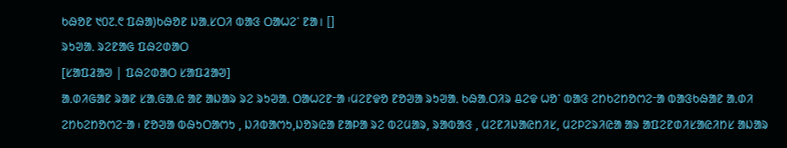ᱠᱷᱚᱱ ᱑᱐᱗ᱹ᱖ ᱯᱷᱟ)ᱠᱷᱚᱱ ᱡᱟᱹᱥᱛᱤ ᱵᱟᱝ ᱛᱟᱦᱮᱸ ᱱᱟ। []
ᱨᱩᱣᱟᱹ ᱨᱮᱱᱟᱜ ᱯᱷᱮᱰᱟᱛ
[ᱥᱟᱯᱲᱟᱣ | ᱯᱷᱮᱰᱟᱛ ᱥᱟᱯᱲᱟᱣ]
ᱟᱹᱰᱤᱜᱟᱱ ᱨᱟᱱ ᱥᱟᱹᱜᱟᱹᱭ ᱟᱱ ᱟᱡᱟᱨ ᱨᱮ ᱨᱩᱣᱟᱹ ᱛᱟᱦᱮᱱᱼᱟ ᱾ᱢᱮᱱᱫᱚ ᱱᱚᱣᱟ ᱨᱩᱣᱟᱹ ᱠᱷᱟᱹᱛᱤᱨ ᱪᱮᱫ ᱦᱚᱸ ᱵᱟᱝ ᱮᱴᱠᱮᱴᱚᱬᱮᱼᱟ ᱵᱟᱝᱠᱷᱟᱱ ᱟᱹᱰᱤ ᱮᱴᱠᱮᱴᱚᱬᱮᱼᱟ ᱾ ᱱᱚᱣᱟ ᱵᱷᱩᱛᱟᱬᱩ , ᱡᱤᱵᱟᱬᱩ,ᱡᱚᱨᱭᱟ ᱱᱟᱞᱟ ᱨᱮ ᱵᱮᱢᱟᱨ, ᱨᱟᱵᱟᱝ , ᱢᱮᱱᱤᱡᱟᱭᱴᱤᱥ, ᱢᱮᱞᱮᱨᱤᱭᱟ ᱟᱨ ᱟᱯᱮᱱᱰᱤᱥᱟᱭᱤᱴᱥ ᱟᱡᱟᱨ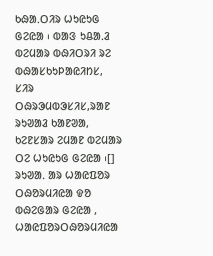ᱠᱷᱟᱹᱛᱤᱨ ᱦᱩᱭᱩᱜ ᱜᱮᱭᱟ ᱾ ᱵᱟᱝ ᱩᱪᱟᱹᱲ ᱵᱮᱢᱟᱨ ᱵᱷᱤᱛᱨᱤ ᱨᱮ ᱵᱷᱟᱥᱠᱩᱞᱟᱭᱤᱴᱥ, ᱥᱤᱨ ᱛᱷᱨᱳᱢᱵᱳᱥᱤᱥ,ᱨᱟᱱ ᱨᱩᱣᱟᱲ ᱠᱟᱱᱣᱟ, ᱠᱮᱱᱥᱟᱨ ᱮᱢᱟᱱ ᱵᱮᱢᱟᱨ ᱛᱮ ᱦᱩᱭᱩᱜ ᱜᱮᱭᱟ ᱾[] ᱨᱩᱣᱟᱹ ᱟᱨ ᱦᱟᱭᱯᱚᱨ ᱛᱷᱚᱨᱢᱤᱭᱟ ᱫᱚ ᱵᱷᱮᱜᱟᱨ ᱜᱮᱭᱟ , ᱦᱟᱭᱯᱚᱨᱛᱷᱚᱨᱢᱤᱭᱟ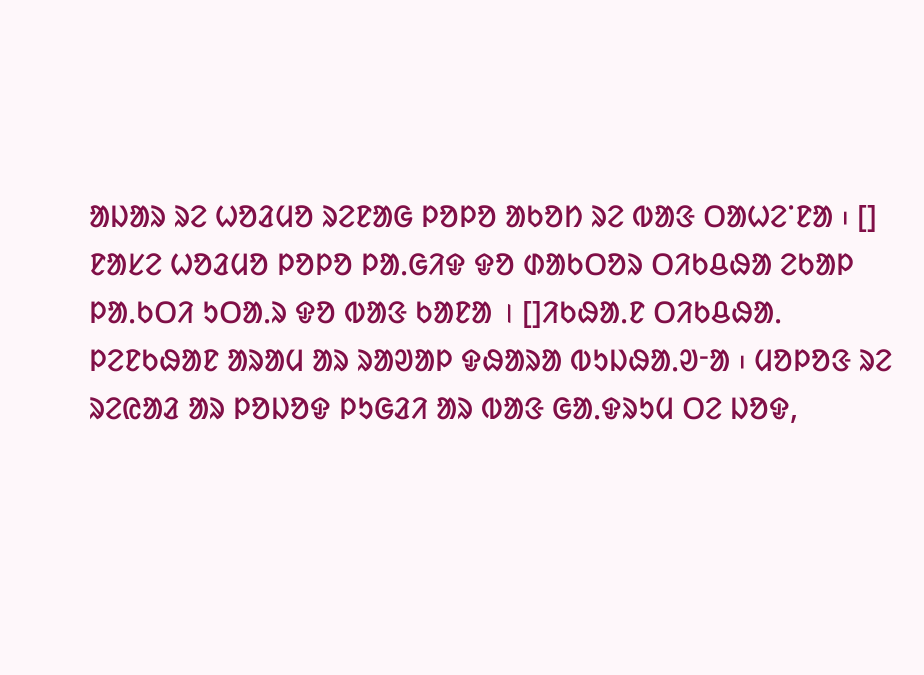ᱟᱡᱟᱨ ᱨᱮ ᱦᱚᱲᱢᱚ ᱨᱮᱱᱟᱜ ᱞᱚᱞᱚ ᱟᱠᱚᱴ ᱨᱮ ᱵᱟᱝ ᱛᱟᱦᱮᱸᱱᱟ ᱾ []
ᱱᱟᱥᱮ ᱦᱚᱲᱢᱚ ᱞᱚᱞᱚ ᱞᱟᱹᱜᱤᱫ ᱫᱚ ᱰᱟᱠᱛᱚᱨ ᱛᱤᱠᱪᱷᱟ ᱮᱠᱟᱞ ᱞᱟᱹᱠᱛᱤ ᱩᱛᱟᱹᱨ ᱫᱚ ᱵᱟᱝ ᱠᱟᱱᱟ । []ᱤᱠᱷᱟᱹᱱ ᱛᱤᱠᱪᱷᱟᱹ ᱞᱮᱱᱠᱷᱟᱱ ᱟᱨᱟᱢ ᱟᱨ ᱨᱟᱣᱟᱞ ᱫᱷᱟᱨᱟ ᱵᱩᱡᱷᱟᱹᱣᱼᱟ ᱾ ᱢᱚᱞᱚᱝ ᱨᱮ ᱨᱮᱭᱟᱲ ᱟᱨ ᱞᱚᱡᱚᱫ ᱞᱩᱜᱲᱤ ᱟᱨ ᱵᱟᱝ ᱜᱟᱹᱫᱨᱩᱢ ᱛᱮ ᱡᱚᱫ,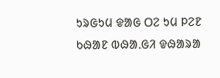ᱩᱨᱜᱩᱢ ᱫᱟᱜ ᱛᱮ ᱩᱢ ᱞᱮᱱ ᱠᱷᱟᱱ ᱵᱷᱟᱹᱜᱤ ᱫᱷᱟᱨᱟ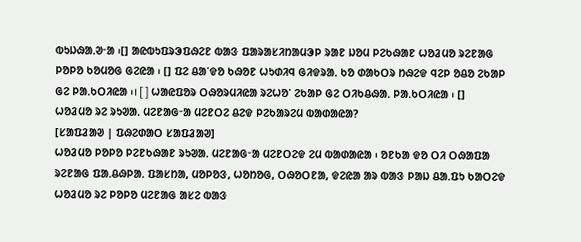ᱵᱩᱡᱷᱟᱹᱣᱼᱟ ᱾[] ᱟᱭᱵᱩᱯᱨᱳᱯᱷᱮᱱ ᱵᱟᱝ ᱯᱟᱨᱟᱥᱤᱴᱟᱢᱳᱞ ᱨᱟᱱ ᱡᱚᱢ ᱞᱮᱠᱷᱟᱱ ᱦᱚᱲᱢᱚ ᱨᱮᱱᱟᱜ ᱞᱚᱞᱚ ᱠᱚᱢᱚᱜ ᱜᱮᱭᱟ ᱾ [] ᱯᱮ ᱪᱟᱸᱫᱚ ᱠᱷᱚᱱ ᱦᱩᱰᱤᱧ ᱜᱤᱫᱨᱟᱹ ᱠᱚ ᱰᱟᱠᱛᱨ ᱴᱷᱮᱫ ᱧᱮᱞ ᱚᱪᱚ ᱮᱠᱟᱞ ᱜᱮ ᱞᱟᱹᱠᱛᱤᱭᱟ ᱾। [] ᱦᱟᱭᱯᱚᱨ ᱛᱷᱚᱨᱢᱤᱭᱟ ᱨᱮᱦᱚᱸ ᱮᱠᱟᱞ ᱜᱮ ᱛᱤᱠᱪᱷᱟᱹ ᱞᱟᱹᱠᱛᱤᱭᱟ ᱾ []
ᱦᱚᱲᱢᱚ ᱨᱮ ᱨᱩᱣᱟᱹ ᱢᱮᱱᱟᱜᱼᱟ ᱢᱮᱱᱛᱮ ᱪᱮᱫ ᱞᱮᱠᱟᱨᱮᱢ ᱵᱟᱰᱟᱭᱟ?
[ᱥᱟᱯᱲᱟᱣ | ᱯᱷᱮᱰᱟᱛ ᱥᱟᱯᱲᱟᱣ]
ᱦᱚᱲᱢᱚ ᱞᱚᱞᱚ ᱞᱮᱱᱠᱷᱟᱱ ᱨᱩᱣᱟᱹ ᱢᱮᱱᱟᱜᱼᱟ ᱢᱮᱱᱛᱮᱫ ᱮᱢ ᱵᱟᱰᱟᱭᱟ ᱾ ᱚᱱᱠᱟ ᱫᱚ ᱛᱤ ᱛᱷᱟᱯᱟ ᱨᱮᱱᱟᱜ ᱯᱟᱹᱪᱷᱞᱟᱹ ᱯᱟᱥᱴᱟ, ᱢᱚᱞᱚᱝ, ᱦᱚᱴᱚᱜ, ᱛᱷᱚᱛᱱᱟ, ᱫᱮᱭᱟ ᱟᱨ ᱵᱟᱝ ᱞᱟᱡ ᱪᱟᱹᱯᱩ ᱠᱟᱛᱮᱫ ᱦᱚᱲᱢᱚ ᱨᱮ ᱞᱚᱞᱚ ᱢᱮᱱᱟᱜ ᱟᱥᱮ ᱵᱟᱝ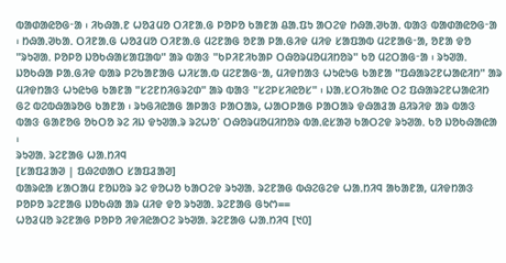ᱵᱟᱰᱟᱭᱚᱜᱼᱟ ᱾ ᱤᱠᱷᱟᱹᱱ ᱦᱚᱲᱢᱚ ᱛᱤᱱᱟᱹᱜ ᱞᱚᱞᱚ ᱠᱟᱱᱟ ᱪᱟᱹᱯᱩ ᱟᱛᱮᱫ ᱴᱷᱟᱹᱣᱠᱟᱹ ᱵᱟᱝ ᱵᱟᱰᱟᱭᱚᱜᱼᱟ ᱾ ᱴᱷᱟᱹᱣᱠᱟᱹ ᱛᱤᱱᱟᱹᱜ ᱦᱚᱲᱢᱚ ᱛᱤᱱᱟᱹᱜ ᱢᱮᱱᱟᱜ ᱚᱱᱟ ᱞᱟᱹᱜᱤᱫ ᱢᱤᱫ ᱥᱟᱯᱟᱵ ᱢᱮᱱᱟᱜᱼᱟ, ᱚᱱᱟ ᱫᱚ "ᱨᱩᱣᱟᱹ ᱞᱚᱞᱚ ᱡᱚᱠᱷᱟᱥᱟᱯᱟᱵ" ᱟᱨ ᱵᱟᱝ "ᱠᱞᱤᱱᱤᱠᱟᱞ ᱛᱷᱚᱨᱢᱚᱢᱤᱴᱚᱨ" ᱠᱚ ᱢᱮᱛᱟᱜᱼᱟ ᱾ ᱨᱩᱣᱟᱹ ᱡᱚᱠᱷᱟ ᱞᱟᱹᱜᱤᱫ ᱵᱟᱨ ᱞᱮᱠᱟᱱᱟᱜ ᱦᱤᱥᱟᱹᱵ ᱢᱮᱱᱟᱜᱼᱟ, ᱢᱤᱫᱴᱟᱝ ᱦᱩᱭᱩᱜ ᱠᱟᱱᱟ "ᱯᱷᱟᱨᱮᱱᱦᱟᱭᱤᱴ" ᱟᱨ ᱢᱤᱫᱴᱟᱝ ᱦᱩᱭᱩᱜ ᱠᱟᱱᱟ "ᱥᱮᱱᱴᱤᱜᱨᱮᱰ" ᱟᱨ ᱵᱟᱝ "ᱥᱮᱞᱥᱤᱭᱚᱥ" ᱾ ᱡᱟᱹᱥᱛᱤᱠᱟᱭ ᱛᱮ ᱯᱷᱟᱨᱮᱱᱦᱟᱭᱤᱴ ᱜᱮ ᱵᱮᱵᱷᱟᱨᱚᱜ ᱠᱟᱱᱟ ᱾ ᱨᱩᱜᱤᱭᱟᱜ ᱟᱞᱟᱝ ᱞᱟᱛᱟᱨ, ᱦᱟᱛᱞᱟᱜ ᱞᱟᱛᱟᱨ ᱫᱷᱟᱲᱟ ᱪᱤᱨᱤᱫ ᱟᱨ ᱵᱟᱝ ᱵᱟᱝ ᱜᱟᱱᱚᱜ ᱚᱠᱛᱚ ᱨᱮ ᱤᱡ ᱫᱩᱣᱟᱹᱨ ᱨᱮᱦᱚᱸ ᱛᱷᱚᱨᱢᱚᱢᱤᱴᱚᱨ ᱵᱟᱹᱭᱥᱟᱣ ᱠᱟᱛᱮᱫ ᱨᱩᱣᱟᱹ ᱠᱚ ᱡᱚᱠᱷᱟᱭᱟ ᱾
ᱨᱩᱣᱟᱹ ᱨᱮᱱᱟᱜ ᱦᱟᱹᱴᱤᱧ
[ᱥᱟᱯᱲᱟᱣ | ᱯᱷᱮᱰᱟᱛ ᱥᱟᱯᱲᱟᱣ]
ᱵᱟᱨᱭᱟ ᱥᱟᱛᱟᱢ ᱱᱚᱡᱚᱨ ᱨᱮ ᱫᱚᱦᱚ ᱠᱟᱛᱮᱫ ᱨᱩᱣᱟᱹ ᱨᱮᱱᱟᱜ ᱵᱷᱮᱜᱮᱫ ᱦᱟᱹᱴᱤᱧ ᱟᱠᱟᱱᱟ, ᱢᱤᱫᱴᱟᱝ ᱞᱚᱞᱚ ᱨᱮᱱᱟᱜ ᱡᱚᱠᱷᱟ ᱟᱨ ᱢᱤᱫ ᱫᱚ ᱨᱩᱣᱟᱹ ᱨᱮᱱᱟᱜ ᱜᱩᱬ==
ᱦᱚᱲᱢᱚ ᱨᱮᱱᱟᱜ ᱞᱚᱞᱚ ᱤᱫᱤᱭᱟᱛᱮ ᱨᱩᱣᱟᱹ ᱨᱮᱱᱟᱜ ᱦᱟᱹᱴᱤᱧ [᱑᱐]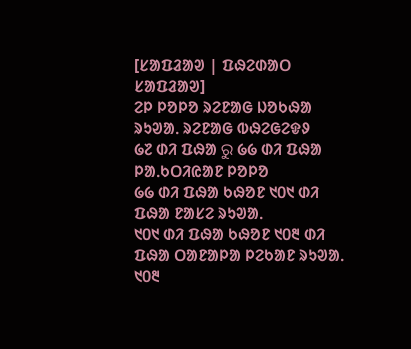[ᱥᱟᱯᱲᱟᱣ | ᱯᱷᱮᱰᱟᱛ ᱥᱟᱯᱲᱟᱣ]
ᱮᱞ ᱞᱚᱞᱚ ᱨᱮᱱᱟᱜ ᱡᱚᱠᱷᱟ ᱨᱩᱣᱟᱹ ᱨᱮᱱᱟᱜ ᱵᱷᱮᱜᱮᱫᱽ
᱙᱗ ᱰᱤ ᱯᱷᱟ ରୁ ᱙᱙ ᱰᱤ ᱯᱷᱟ ᱞᱟᱹᱠᱛᱤᱭᱟᱱ ᱞᱚᱞᱚ
᱙᱙ ᱰᱤ ᱯᱷᱟ ᱠᱷᱚᱱ ᱑᱐᱑ ᱰᱤ ᱯᱷᱟ ᱱᱟᱥᱮ ᱨᱩᱣᱟᱹ
᱑᱐᱑ ᱰᱤ ᱯᱷᱟ ᱠᱷᱚᱱ ᱑᱐᱓ ᱰᱤ ᱯᱷᱟ ᱛᱟᱱᱟᱞᱟ ᱞᱮᱠᱟᱱ ᱨᱩᱣᱟᱹ
᱑᱐᱓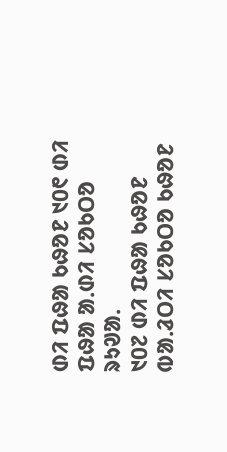ᱰᱤ ᱯᱷᱟ ᱠᱷᱚᱱ ᱑᱐᱖ ᱰᱤ ᱯᱷᱟ ᱟᱹᱰᱤ ᱥᱚᱠᱛᱚ ᱨᱩᱣᱟᱹ
᱑᱐᱗ ᱰᱤ ᱯᱷᱟ ᱠᱷᱚᱱ ᱵᱟᱹᱲᱛᱤ ᱥᱚᱠᱛᱚ ᱠᱷᱚᱱ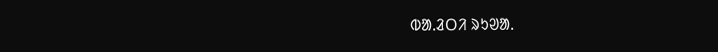ᱵᱟᱹᱲᱛᱤ ᱨᱩᱣᱟᱹ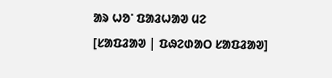ᱟᱨ ᱦᱚᱸ ᱯᱟᱲᱦᱟᱣ ᱢᱮ
[ᱥᱟᱯᱲᱟᱣ | ᱯᱷᱮᱰᱟᱛ ᱥᱟᱯᱲᱟᱣ]